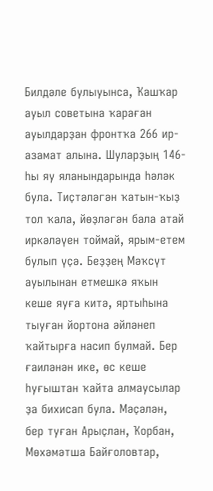Билдәле булыуынса, Ҡашҡар ауыл советына ҡараған ауылдарҙан фронтҡа 266 ир-азамат алына. Шуларҙың 146-һы яу яланындарында һәләк була. Тиҫтәләгән ҡатын-ҡыҙ тол ҡала, йөҙләгән бала атай иркәләүен тоймай, ярым-етем булып үҫә. Беҙҙең Мәҡсүт ауылынан етмешкә яҡын кеше яуға китә, яртыһына тыуған йортона әйләнеп ҡайтырға насип булмай. Бер ғаиләнән ике, өс кеше һуғыштан ҡайта алмаусылар ҙа бихисап була. Мәҫәлән, бер туған Арыҫлан, Ҡорбан, Мөхәмәтша Байғоловтар,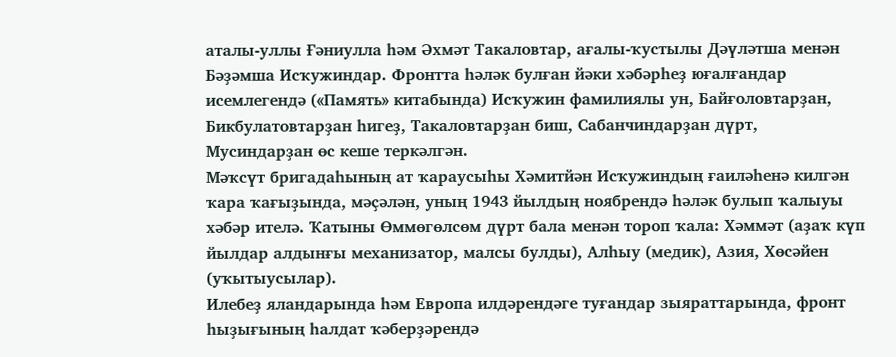аталы-уллы Ғәниулла һәм Әхмәт Такаловтар, ағалы-ҡустылы Дәүләтша менән Бәҙәмша Исҡужиндар. Фронтта һәләк булған йәки хәбәрһеҙ юғалғандар исемлегендә («Память» китабында) Исҡужин фамилиялы ун, Байғоловтарҙан, Бикбулатовтарҙан һигеҙ, Такаловтарҙан биш, Сабанчиндарҙан дүрт, Мусиндарҙан өс кеше теркәлгән.
Мәҡсүт бригадаһының ат ҡараусыһы Хәмитйән Исҡужиндың ғаиләһенә килгән ҡара ҡағыҙында, мәҫәлән, уның 1943 йылдың ноябрендә һәләк булып ҡалыуы хәбәр ителә. Ҡатыны Өммөгөлсөм дүрт бала менән тороп ҡала: Хәммәт (аҙаҡ күп йылдар алдынғы механизатор, малсы булды), Алһыу (медик), Азия, Хөсәйен (уҡытыусылар).
Илебеҙ яландарында һәм Европа илдәрендәге туғандар зыяраттарында, фронт һыҙығының һалдат ҡәберҙәрендә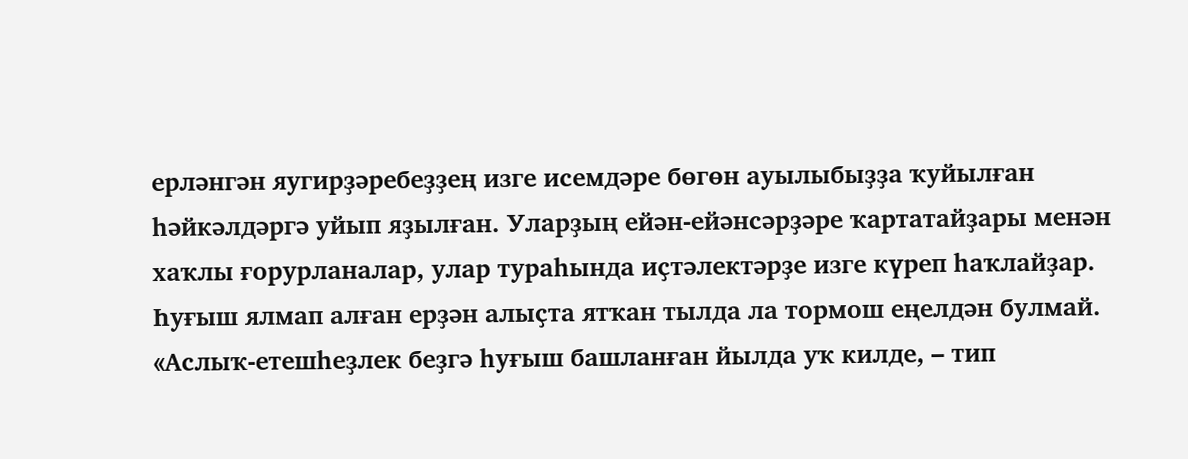ерләнгән яугирҙәребеҙҙең изге исемдәре бөгөн ауылыбыҙҙа ҡуйылған һәйкәлдәргә уйып яҙылған. Уларҙың ейән-ейәнсәрҙәре ҡартатайҙары менән хаҡлы ғорурланалар, улар тураһында иҫтәлектәрҙе изге күреп һаҡлайҙар.
Һуғыш ялмап алған ерҙән алыҫта ятҡан тылда ла тормош еңелдән булмай. «Аслыҡ-етешһеҙлек беҙгә һуғыш башланған йылда уҡ килде, – тип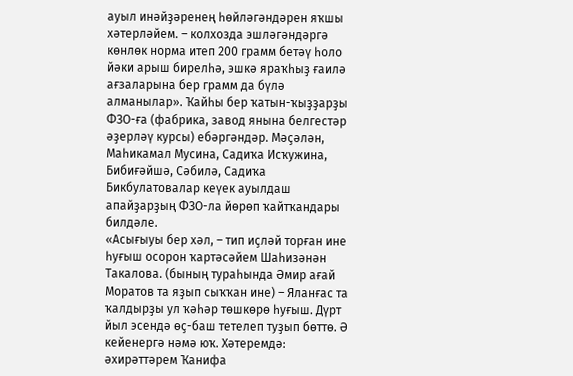ауыл инәйҙәренең һөйләгәндәрен яҡшы хәтерләйем. – колхозда эшләгәндәргә көнлөк норма итеп 200 грамм бетәү һоло йәки арыш бирелһә, эшкә яраҡһыҙ ғаилә ағзаларына бер грамм да бүлә алманылар». Ҡайһы бер ҡатын-ҡыҙҙарҙы ФЗО-ға (фабрика, завод янына белгестәр әҙерләү курсы) ебәргәндәр. Мәҫәлән, Маһикамал Мусина, Садиҡа Исҡужина, Бибиғәйшә, Сәбилә, Садиҡа Бикбулатовалар кеүек ауылдаш апайҙарҙың ФЗО-ла йөрөп ҡайтҡандары билдәле.
«Асығыуы бер хәл, – тип иҫләй торған ине һуғыш осорон ҡартәсәйем Шаһизәнән Такалова. (бының тураһында Әмир ағай Моратов та яҙып сыҡҡан ине) – Яланғас та ҡалдырҙы ул ҡәһәр төшкөрө һуғыш. Дүрт йыл эсендә өҫ-баш тетелеп туҙып бөттө. Ә кейенергә нәмә юҡ. Хәтеремдә: әхирәттәрем Ҡанифа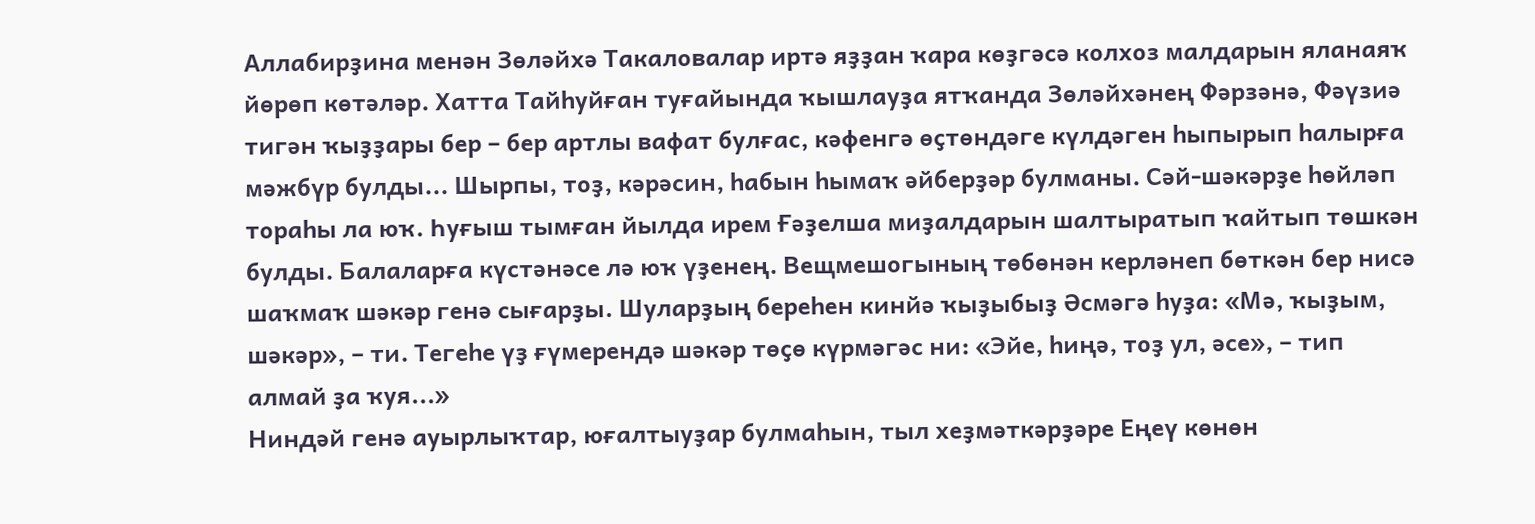Аллабирҙина менән Зөләйхә Такаловалар иртә яҙҙан ҡара көҙгәсә колхоз малдарын яланаяҡ йөрөп көтәләр. Хатта Тайһуйған туғайында ҡышлауҙа ятҡанда Зөләйхәнең Фәрзәнә, Фәүзиә тигән ҡыҙҙары бер – бер артлы вафат булғас, кәфенгә өҫтөндәге күлдәген һыпырып һалырға мәжбүр булды... Шырпы, тоҙ, кәрәсин, һабын һымаҡ әйберҙәр булманы. Сәй-шәкәрҙе һөйләп тораһы ла юҡ. Һуғыш тымған йылда ирем Ғәҙелша миҙалдарын шалтыратып ҡайтып төшкән булды. Балаларға күстәнәсе лә юҡ үҙенең. Вещмешогының төбөнән керләнеп бөткән бер нисә шаҡмаҡ шәкәр генә сығарҙы. Шуларҙың береһен кинйә ҡыҙыбыҙ Әсмәгә һуҙа: «Мә, ҡыҙым, шәкәр», – ти. Тегеһе үҙ ғүмерендә шәкәр төҫө күрмәгәс ни: «Эйе, һиңә, тоҙ ул, әсе», – тип алмай ҙа ҡуя...»
Ниндәй генә ауырлыҡтар, юғалтыуҙар булмаһын, тыл хеҙмәткәрҙәре Еңеү көнөн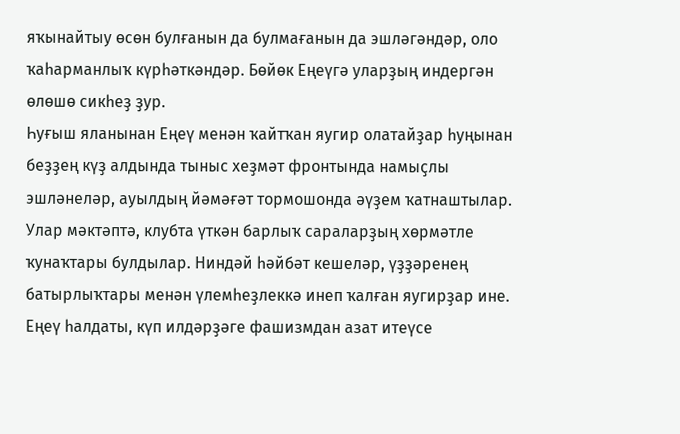яҡынайтыу өсөн булғанын да булмағанын да эшләгәндәр, оло ҡаһарманлыҡ күрһәткәндәр. Бөйөк Еңеүгә уларҙың индергән өлөшө сикһеҙ ҙур.
Һуғыш яланынан Еңеү менән ҡайтҡан яугир олатайҙар һуңынан беҙҙең күҙ алдында тыныс хеҙмәт фронтында намыҫлы эшләнеләр, ауылдың йәмәғәт тормошонда әүҙем ҡатнаштылар. Улар мәктәптә, клубта үткән барлыҡ сараларҙың хөрмәтле ҡунаҡтары булдылар. Ниндәй һәйбәт кешеләр, үҙҙәренең батырлыҡтары менән үлемһеҙлеккә инеп ҡалған яугирҙар ине. Еңеү һалдаты, күп илдәрҙәге фашизмдан азат итеүсе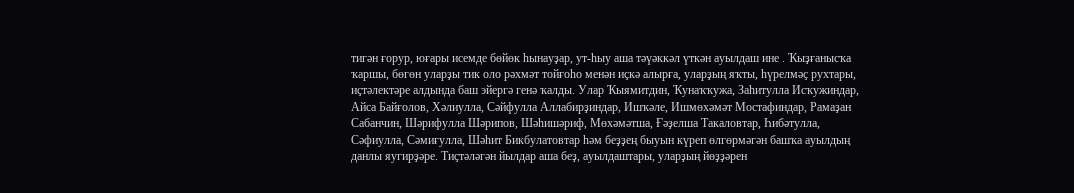тигән ғорур, юғары исемде бөйөк һынауҙар, ут-һыу аша тәүәккәл үткән ауылдаш ине . Ҡыҙғанысҡа ҡаршы, бөгөн уларҙы тик оло рәхмәт тойғоһо менән иҫкә алырға, уларҙың яҡты, һүрелмәҫ рухтары, иҫтәлектәре алдында баш эйергә генә ҡалды. Улар Ҡыямитдин, Ҡунаҡҡужа, Заһитулла Исҡужиндар, Айса Байғолов, Хәлиулла, Сәйфулла Аллабирҙиндар, Ишҡәле, Ишмөхәмәт Мостафиндар, Рамаҙан Сабанчин, Шәрифулла Шәрипов, Шәһишәриф, Мөхәмәтша, Ғәҙелша Такаловтар, Һибәтулла, Сәфиулла, Сәмиғулла, Шәһит Бикбулатовтар һәм беҙҙең быуын күреп өлгөрмәгән башҡа ауылдың данлы яугирҙәре. Тиҫтәләгән йылдар аша беҙ, ауылдаштары, уларҙың йөҙҙәрен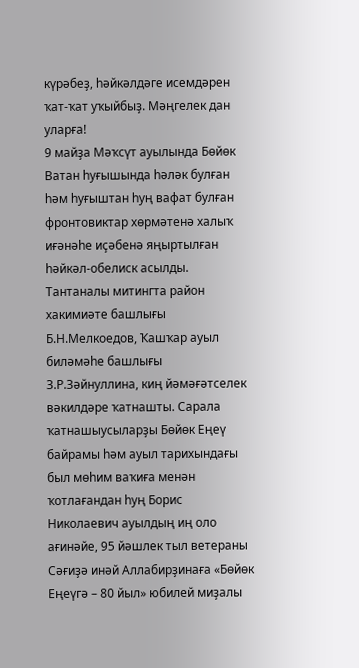күрәбеҙ, һәйкәлдәге исемдәрен ҡат-ҡат уҡыйбыҙ. Мәңгелек дан уларға!
9 майҙа Мәҡсүт ауылында Бөйөк Ватан һуғышында һәләк булған һәм һуғыштан һуң вафат булған фронтовиктар хөрмәтенә халыҡ иғәнәһе иҫәбенә яңыртылған һәйкәл-обелиск асылды.
Тантаналы митингта район хакимиәте башлығы Б.Н.Мелкоедов, Ҡашҡар ауыл биләмәһе башлығы З.Р.Зәйнуллина, киң йәмәғәтселек вәкилдәре ҡатнашты. Сарала ҡатнашыусыларҙы Бөйөк Еңеү байрамы һәм ауыл тарихындағы был мөһим ваҡиға менән ҡотлағандан һуң Борис Николаевич ауылдың иң оло ағинәйе, 95 йәшлек тыл ветераны Сәғиҙә инәй Аллабирҙинаға «Бөйөк Еңеүгә – 80 йыл» юбилей миҙалы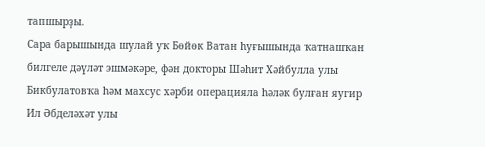тапшырҙы.
Сара барышында шулай уҡ Бөйөк Ватан һуғышында ҡатнашҡан билгеле дәүләт эшмәкәре, фән докторы Шәһит Хәйбулла улы Бикбулатовҡа һәм махсус хәрби операцияла һәләк булған яугир Ил Әбделәхәт улы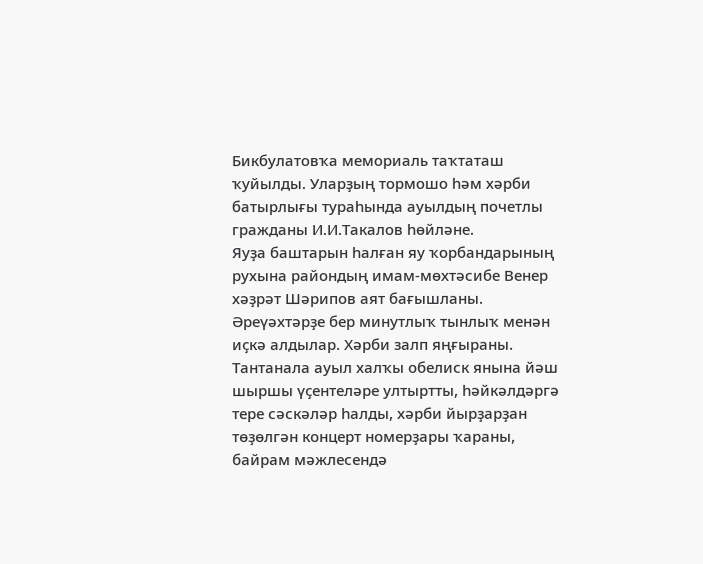Бикбулатовҡа мемориаль таҡтаташ ҡуйылды. Уларҙың тормошо һәм хәрби батырлығы тураһында ауылдың почетлы гражданы И.И.Такалов һөйләне.
Яуҙа баштарын һалған яу ҡорбандарының рухына райондың имам-мөхтәсибе Венер хәҙрәт Шәрипов аят бағышланы. Әреүәхтәрҙе бер минутлыҡ тынлыҡ менән иҫкә алдылар. Хәрби залп яңғыраны.
Тантанала ауыл халҡы обелиск янына йәш шыршы үҫентеләре ултыртты, һәйкәлдәргә тере сәскәләр һалды, хәрби йырҙарҙан төҙөлгән концерт номерҙары ҡараны, байрам мәжлесендә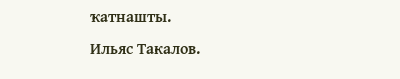ҡатнашты.
Ильяс Такалов.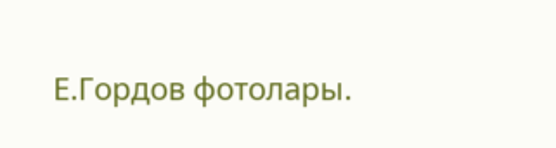Е.Гордов фотолары.